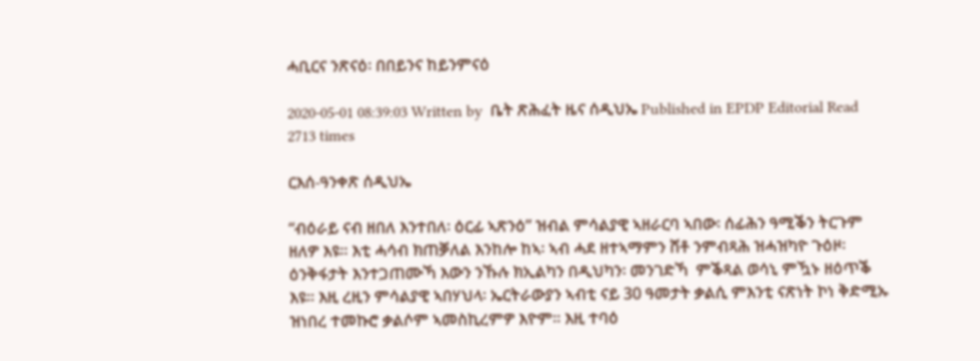ሓቢርና ንጽናዕ፡ በበይንና ከይንምናዕ

2020-05-01 08:39:03 Written by  ቤት ጽሕፈት ዜና ሰዲህኤ Published in EPDP Editorial Read 2713 times

ርእሰ-ዓንቀጽ ሰዲህኤ

“ብዕራይ ናብ ዘበለ እንተበለ፡ ዕርፊ ኣጽንዕ” ዝብል ምሳልያዊ ኣዘራርባ ኣበው፡ ሰፊሕን ዓሚቕን ትርጉም ዘለዎ እዩ። እቲ ሓሳብ ክጠቓለል እንከሎ ከኣ፡ ኣብ ሓደ ዘተኣማምን ሸቶ ንምብጻሕ ዝሓዝካዮ ጉዕዞ፡ ዕንቅፋታት እንተጋጠሙኻ እውን ንኹሉ ክኢልካን በዲህካን፡ መንገድኻ  ምቕጻል ወሳኒ ምዃኑ ዘዕጥቕ እዩ። እዚ ረዚን ምሳልያዊ ኣበሃህላ፡ ኤርትራውያን ኣብቲ ናይ 30 ዓመታት ቃልሲ ምእንቲ ናጽነት ኮነ ቅድሚኡ ዝነበረ ተመኩሮ ቃልሶም ኣመስኪረምዎ እዮም። እዚ ተባዕ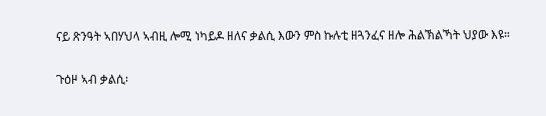ናይ ጽንዓት ኣበሃህላ ኣብዚ ሎሚ ነካይዶ ዘለና ቃልሲ እውን ምስ ኩሉቲ ዘጓንፈና ዘሎ ሕልኽልኻት ህያው እዩ።

ጉዕዞ ኣብ ቃልሲ፡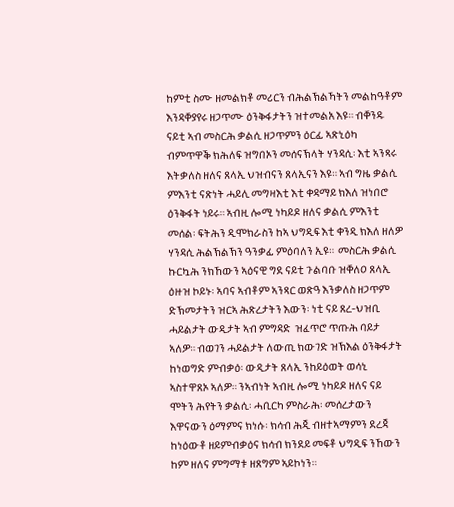ከምቲ ስሙ ዘመልክቶ መሪርን ብሕልኽልኻትን መልከዓቶም እንዳቐያየሩ ዘጋጥሙ ዕንቅፋታትን ዝተመልአ እዩ። ብቐንዱ ናይቲ ኣብ መስርሕ ቃልሲ ዘጋጥምን ዕርፊ ኣጽኒዕካ ብምጥዋቕ ክሕለፍ ዝግበኦን መሰናኽላት ሃንዳሲ፡ እቲ ኣንጻሩ እትቃለስ ዘለና ጸላኢ ህዝብናን ጸላኢናን እዩ። ኣብ ግዜ ቃልሲ ምእንቲ ናጽነት ሓይሊ መግዛእቲ እቲ ቀዳማይ ክእለ ዝነበሮ ዕንቅፋት ነይሩ። ኣብዚ ሎሚ ነካይዶ ዘለና ቃልሲ ምእንቲ መሰል፡ ፍትሕን ዲሞክራስን ከኣ ህግዲፍ እቲ ቀንዲ ክእለ ዘለዎ ሃንዳሲ ሕልኽልኽን ዓንቃፊ ምዕባለን ኢዩ።  መስርሕ ቃልሲ ኩርኳሕ ንክኸውን ኣዕናዊ ግደ ናይቲ ጉልባቡ ዝቐለዐ ጸላኢ ዕዙዝ ኮይኑ፡ ኣባና ኣብቶም ኣንጻር ወጽዓ እንቃለስ ዘጋጥም ድኽመታትን ዝርኣ ሕጽረታትን እውን፡ ነቲ ናይ ጸረ-ህዝቢ ሓይልታት ውዲታት ኣብ ምግዳድ  ዝፈጥሮ ጥጡሕ ባይታ ኣለዎ። ብወገን ሓይልታት ለውጢ ክውገድ ዝኽእል ዕንቅፋታት ከነወግድ ምብቃዕ፡ ውዲታት ጸላኢ ንከይዕወት ወሳኒ ኣስተዋጸኦ ኣለዎ። ንኣብነት ኣብዚ ሎሚ ነካይዶ ዘለና ናይ ሞትን ሕየትን ቃልሲ፡ ሓቢርካ ምስራሕ፡ መሰረታውን እዋናውን ዕማምና ክነሱ፡ ክሳብ ሕጂ ብዘተኣማምን ደረጃ ከነዕውቶ ዘይምብቃዕና ክሳብ ክንደይ መፍቶ ህግዲፍ ንኸውን ከም ዘለና ምግማቱ ዘጸግም ኣይኮነን።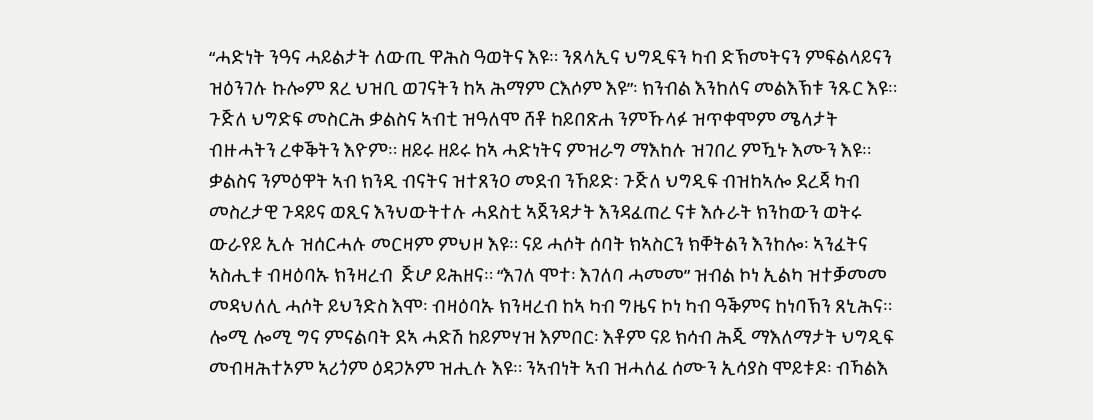“ሓድነት ንዓና ሓይልታት ለውጢ ዋሕስ ዓወትና እዩ። ንጸላኢና ህግዲፍን ካብ ድኽመትናን ምፍልላይናን ዝዕንገሉ ኩሎም ጸረ ህዝቢ ወገናትን ከኣ ሕማም ርእሶም እዩ”፡ ክንብል እንከለና መልእኽቱ ንጹር እዩ። ጉጅለ ህግድፍ መስርሕ ቃልስና ኣብቲ ዝዓለሞ ሸቶ ከይበጽሐ ንምኹላፉ ዝጥቀሞም ሜላታት ብዙሓትን ረቀቕትን እዮም። ዘይሩ ዘይሩ ከኣ ሓድነትና ምዝራግ ማእከሉ ዝገበረ ምዃኑ እሙን እዩ። ቃልስና ንምዕዋት ኣብ ክንዲ ብናትና ዝተጸንዐ መደብ ንኸይድ፡ ጉጅለ ህግዲፍ ብዝከኣሎ ደረጃ ካብ መስረታዊ ጉዳይና ወጺና እንህውትተሉ ሓደስቲ ኣጀንዳታት እንዳፈጠረ ናቱ እሱራት ክንከውን ወትሩ ውራየይ ኢሉ ዝሰርሓሉ መርዛም ምህዞ እዩ። ናይ ሓሶት ሰባት ክኣስርን ክቐትልን እንከሎ፡ ኣንፈትና ኣስሒቱ ብዛዕባኡ ክንዛረብ  ጅሆ ይሕዘና። “እገለ ሞተ፡ እገለባ ሓመመ” ዝብል ኮነ ኢልካ ዝተቓመመ መዳህለሊ ሓሶት ይህንድስ እሞ፡ ብዛዕባኡ ክንዛረብ ከኣ ካብ ግዜና ኮነ ካብ ዓቕምና ከነባኽን ጸኒሕና። ሎሚ ሎሚ ግና ምናልባት ደኣ ሓድሽ ከይምሃዝ እምበር፡ እቶም ናይ ክሳብ ሕጂ ማእለማታት ህግዲፍ መብዛሕተኦም ኣሪጎም ዕዳጋኦም ዝሒሉ እዩ። ንኣብነት ኣብ ዝሓለፈ ሰሙን ኢሳያስ ሞይቱዶ፡ ብኻልእ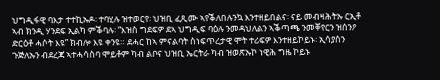ህግዲፋዊ ባእታ ተተኪኡዶ፡ ተባሂሉ ዝተወርየ፡ ህዝቢ ፈጺሙ ኣየቕለበሉንኳ እንተዘይበልና፡ ናይ መብዛሕትኡ ርኢቶ ኣብ ክንዲ ሃንደፍ ኢልካ ምቕባሉ፡ “እዝስ ግደፍዎ ደኣ ህግዲፍ ባዕሉ ንመዳህለልን ኣቕጣጫ ንመቐየርን ዝሰንዖ ድርዕቶ ሓሶት እዩ” ክብሎ እዩ ቀንዩ። ደሓር ከኣ ምናልባት ስነፍጥረታዊ ሞት ተሪፍዎ እንተዘይኮይኑ፡ ኢሳያስን ጉጅለኡን ብደረጃ ኣተሓሳስባ ሞይቶም ካብ ልቦና ህዝቢ ኤርትራ ካብ ዝወጽኡኮ ነዊሕ ግዜ ኮይኑ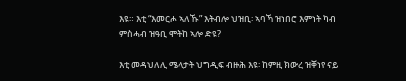እዩ። እቲ “እመርሖ ኣለኹ” እትብሎ ህዝቢ፡ ኣባኻ ዝነበሮ እምነት ካብ ምስሓብ ዝዓቢ ሞትከ ኣሎ ድዩ?

እቲ መዳህለሊ ሜላታት ህግዲፍ ብዙሕ እዩ፡ ከምዚ ክውረ ዝቐነየ ናይ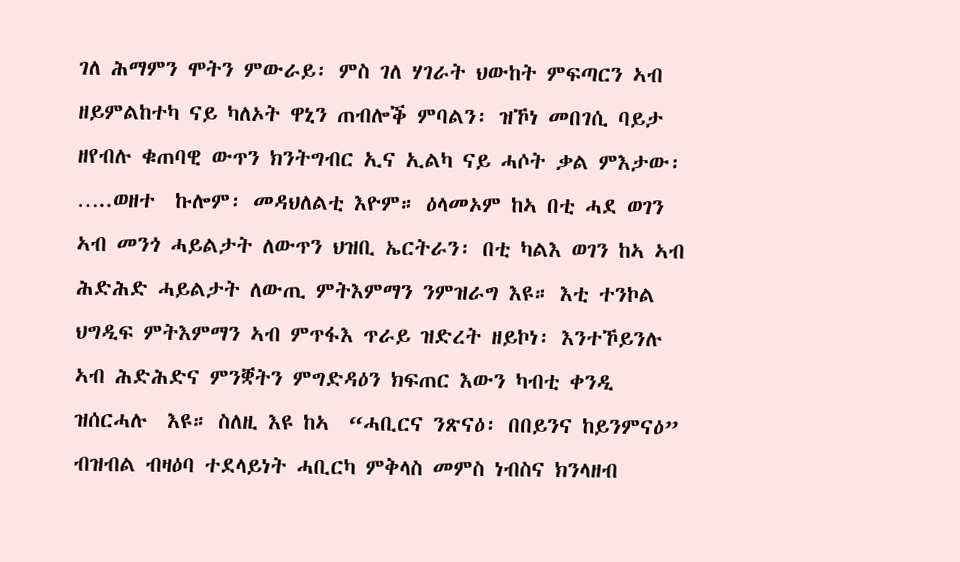ገለ ሕማምን ሞትን ምውራይ፡ ምስ ገለ ሃገራት ህውከት ምፍጣርን ኣብ ዘይምልከተካ ናይ ካለኦት ዋኒን ጠብሎቕ ምባልን፡ ዝኾነ መበገሲ ባይታ ዘየብሉ ቁጠባዊ ውጥን ክንትግብር ኢና ኢልካ ናይ ሓሶት ቃል ምእታው፡…..ወዘተ  ኩሎም፡ መዳህለልቲ እዮም። ዕላመኦም ከኣ በቲ ሓደ ወገን ኣብ መንጎ ሓይልታት ለውጥን ህዝቢ ኤርትራን፡ በቲ ካልእ ወገን ከኣ ኣብ ሕድሕድ ሓይልታት ለውጢ ምትእምማን ንምዝራግ እዩ። እቲ ተንኮል ህግዲፍ ምትእምማን ኣብ ምጥፋእ ጥራይ ዝድረት ዘይኮነ፡ እንተኾይንሉ ኣብ ሕድሕድና ምንቛትን ምግድዳዕን ክፍጠር እውን ካብቲ ቀንዲ ዝሰርሓሉ  እዩ። ስለዚ እዩ ከኣ  “ሓቢርና ንጽናዕ፡ በበይንና ከይንምናዕ” ብዝብል ብዛዕባ ተደላይነት ሓቢርካ ምቅላስ መምስ ነብስና ክንላዘብ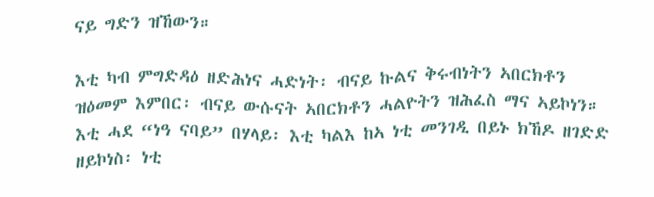ናይ ግድን ዝኸውን።

እቲ ካብ ምግድዳዕ ዘድሕነና ሓድነት፡ ብናይ ኩልና ቅሩብነትን ኣበርክቶን ዝዕመም እምበር፡ ብናይ ውሱናት ኣበርክቶን ሓልዮትን ዝሕፈስ ማና ኣይኮነን። እቲ ሓደ “ነዓ ናባይ” በሃላይ፡ እቲ ካልእ ከኣ ነቲ መንገዲ በይኑ ክኸዶ ዘገድድ ዘይኮነስ፡ ነቲ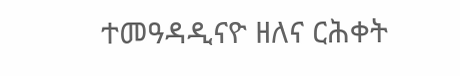ተመዓዳዲናዮ ዘለና ርሕቀት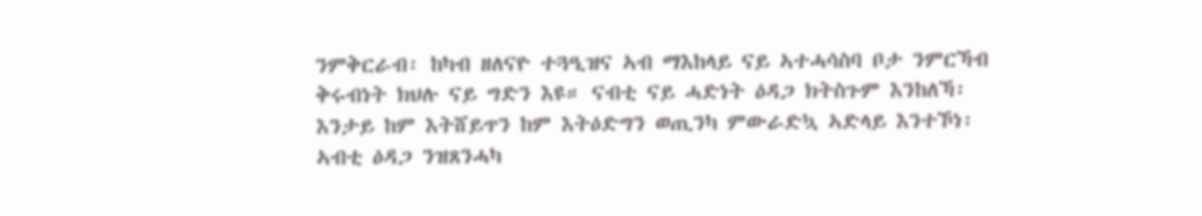ንምቅርራብ፡ ከካብ ዘለናዮ ተጓዒዝና ኣብ ማእከላይ ናይ ኣተሓሳስባ ቦታ ንምርኻብ ቅሩብነት ክህሉ ናይ ግድን እዩ። ናብቲ ናይ ሓድነት ዕዳጋ ክትስጉም እንከለኻ፡ እንታይ ከም እትሸይጥን ከም እትዕድግን ወጢንካ ምውራድኳ ኣድላይ እንተኾነ፡ ኣብቲ ዕዳጋ ንዝጸንሓካ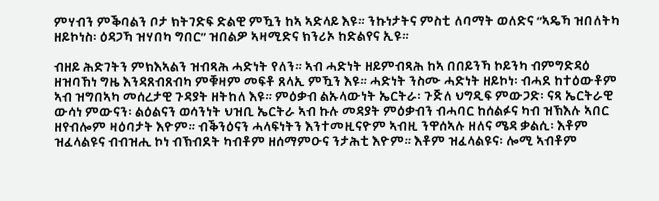ምሃብን ምቕባልን ቦታ ክትገድፍ ድልዊ ምዃን ከኣ ኣድላይ እዩ። ንኩነታትና ምስቲ ለባማት ወለድና “ኣዴኻ ዝበለትካ ዘይኮነስ፡ ዕዳጋኻ ዝሃበካ ግበር” ዝበልዎ ኣዛሚድና ክንሪኦ ከድልየና ኢዩ።

ብዘይ ሕድገትን ምክእኣልን ዝብጻሕ ሓድነት የለን። ኣብ ሓድነት ዘይምብጻሕ ከኣ በበይንኻ ኮይንካ ብምግድዳዕ ዘዝባኸነ ግዜ እንዳጸብጸብካ ምቑዛም መፍቶ ጸላኢ ምዃን እዩ። ሓድነት ንስሙ ሓድነት ዘይኮነ፡ ብሓደ ከተዕውቶም ኣብ ዝግበኣካ መሰረታዊ ጉዳያት ዘትከለ እዩ። ምዕቃብ ልኡላውነት ኤርትራ፡ ጉጅለ ህግዲፍ ምውጋድ፡ ናጻ ኤርትራዊ ውሳነ ምውናን፡ ልዕልናን ወሳንነት ህዝቢ ኤርትራ ኣብ ኩሉ መዳያት ምዕቃብን ብሓባር ከሰልፉና ካብ ዝኽእሉ ኣበር ዘየብሎም ዛዕባታት እዮም። ብቕንዕናን ሓላፍነትን እንተመዚናዮም ኣብዚ ንዋሰኣሉ ዘለና ሜዳ ቃልሲ፡ እቶም ዝፈላልዩና ብብዝሒ ኮነ ብኽብደት ካብቶም ዘሰማምዑና ንታሕቲ እዮም። እቶም ዝፈላልዩና፡ ሎሚ ኣብቶም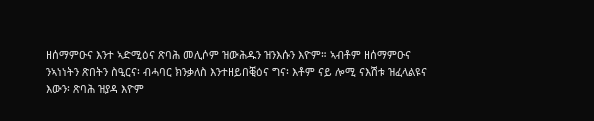ዘሰማምዑና እንተ ኣድሚዕና ጽባሕ መሊሶም ዝውሕዱን ዝንእሱን እዮም። ኣብቶም ዘሰማምዑና ንኣነነትን ጽበትን ስዒርና፡ ብሓባር ክንቃለስ እንተዘይበቒዕና ግና፡ እቶም ናይ ሎሚ ናእሽቱ ዝፈላልዩና  እውን፡ ጽባሕ ዝያዳ እዮም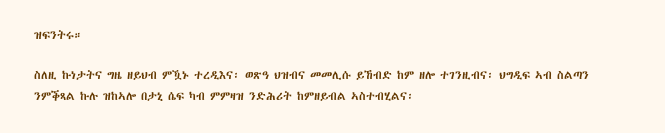ዝፍንትሩ።

ስለዚ ኩነታትና ግዜ ዘይህብ ምዃኑ ተረዲእና፡ ወጽዓ ህዝብና መመሊሱ ይኸብድ ከም ዘሎ ተገንዚብና፡ ህግዲፍ ኣብ ስልጣን ንምቕጻል ኩሉ ዝከኣሎ በታኒ ሴፍ ካብ ምምዛዝ ንድሕሪት ከምዘይብል ኣስተብሂልና፡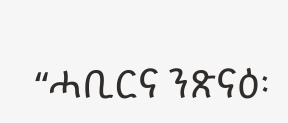“ሓቢርና ንጽናዕ፡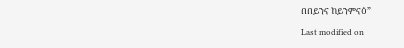በበይንና ከይንምናዕ”

Last modified on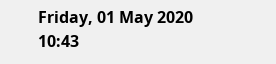Friday, 01 May 2020 10:43